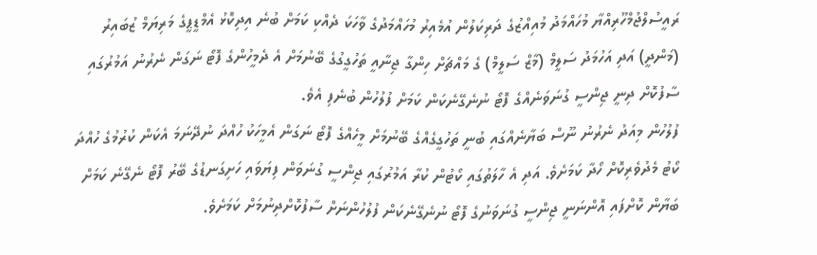ރައީސުލްޖުމްހޫރިއްޔާ މުހައްމަދު މުއިއްޒުގެ ދަރިކަލުން އުމެއިރު މުހައްމަދުގެ ވާހަކަ ދެއްކި ކަމަށް ބުނެ އިދިކޮޅު އެމްޑީޕީގެ މަރިޔަމް ޒުބައިރު (މަންދީ) އަދި އަހުމަދު ސަލީމް (މާޒް ސަލީމް) ގެ މައްޗަށް ހިންގާ ޖިނާއީ ތަހުގީގުގެ ބޭނުމަށް އެ ދެމީހުންގެ ފޮޓޯ ނަގަން ނެރުނު އަމުރުގައި ސާފުކޮށް ދިނީ ޖިންސީ ގުނަވަނެއްގެ ފޮޓޯ ނުނެގޭނެކަން ކަމަށް ފުލުހުން ބުނެފި އެވެ.
ފުލުހުން މިއަދު ނެރުނު ނޫސް ބަޔާނެއްގައި ބުނީ ތަހުގީގެއްގެ ބޭނުމަށް މީހެއްގެ ފޮޓޯ ނަގަން އެމީހަކު ހުއްދަ ނުދޭނަމަ އެކަން ކުރުމުގެ ހުއްދަ ކޯޓު މެދުވެރިކޮށް ހޯދާ ކަމަށެވެ. އަދި އެ ހާލަތުގައި ކޯޓުން ކުރާ އަމުރުގައި ޖިންސީ ގުނަވަން ފިޔަވައި ހަށިގަނޑުގެ ބޭރު ފޮޓޯ ނެގޭނެ ކަމަށް ބަޔާން ކޮށްފައި އޮންނަނީ ޖިންސީ ގުނަވަނުގެ ފޮޓޯ ނުނެގޭނެކަން ފުލުހުންނަށް ސާފުކޮށްދިނުމަށް ކަމަށެވެ.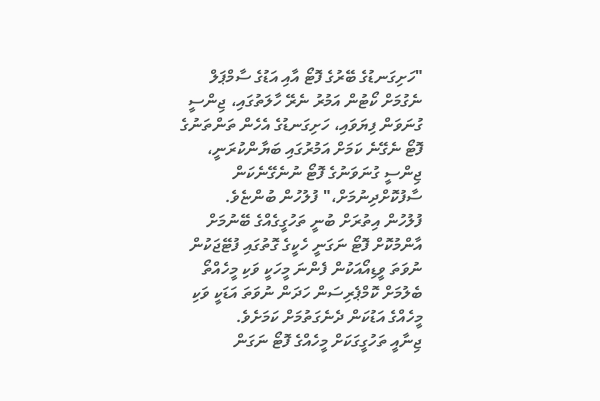"ހަށިގަނޑުގެ ބޭރުގެ ފޮޓޯ އާއި އަޑުގެ ސާމްޕަލް ނެގުމަށް ކޯޓުން އަމުރު ނެރޭ ހާލަތުގައި، ޖިންސީ ގުނަވަން ފިޔަވައި، ހަށިގަނޑުގެ އެހެން ތަންތަނުގެ ފޮޓޯ ނެގޭނެ ކަމަށް އަމުރުގައި ބަޔާންކުރަނީ، ޖިންސީ ގުނަވަނުގެ ފޮޓޯ ނުނެގޭނެކަން ސާފުކޮށްދިނުމަށް،" ފުލުހުން ބުންޏެވެ.
ފުލުހުން އިތުރަށް ބުނީ ތަހުގީގެއްގެ ބޭނުމަށް އާންމުކޮށް ފޮޓޯ ނަގަނީ ހެކީގެ ގޮތުގައި ފުޓޭޖަކުން ނުވަތަ ވީޑިއޯއަކުން ފެންނަ މީހަކީ ވަކި މީހެއްތޯ ބެލުމަށް ކޮމްޕެރިސަން ހަދަން ނުވަތަ އަޑަކީ ވަކި މީހެއްގެ އަޑުކަން ދެނެގަތުމަށް ކަމަށެވެ.
ޖިނާއީ ތަހުގީގަކަށް މީހެއްގެ ފޮޓޯ ނަގަން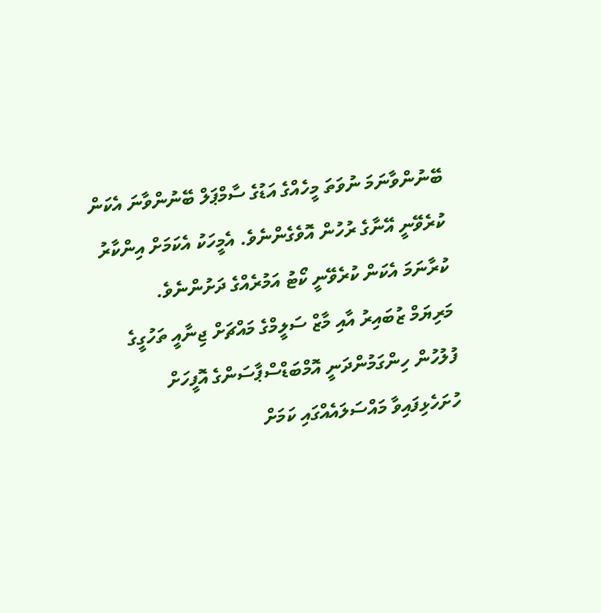ބޭނުންވާނަމަ ނުވަތަ މީހެއްގެ އަޑުގެ ސާމްޕަލް ބޭނުންވާނަ އެކަން ކުރެވޭނީ އޭނާގެ ރުހުން އޮވެގެންނެވެ. އެމީހަކު އެކަމަށް އިންކާރު ކުރާނަމަ އެކަން ކުރެވޭނީ ކޯޓު އަމުރެއްގެ ދަށުންނެވެ.
މަރިޔަމް ޒުބައިރު އާއި މާޒް ސަލީމްގެ މައްޗަށް ޖިނާއީ ތަހުގީގެ ފުލުހުން ހިންގަމުންދަނީ އޮމްބަޑްސްޕާސަންގެ އޮފީހަށް ހުށަހެޅިފައިވާ މައްސަލައެއްގައި ކަމަށް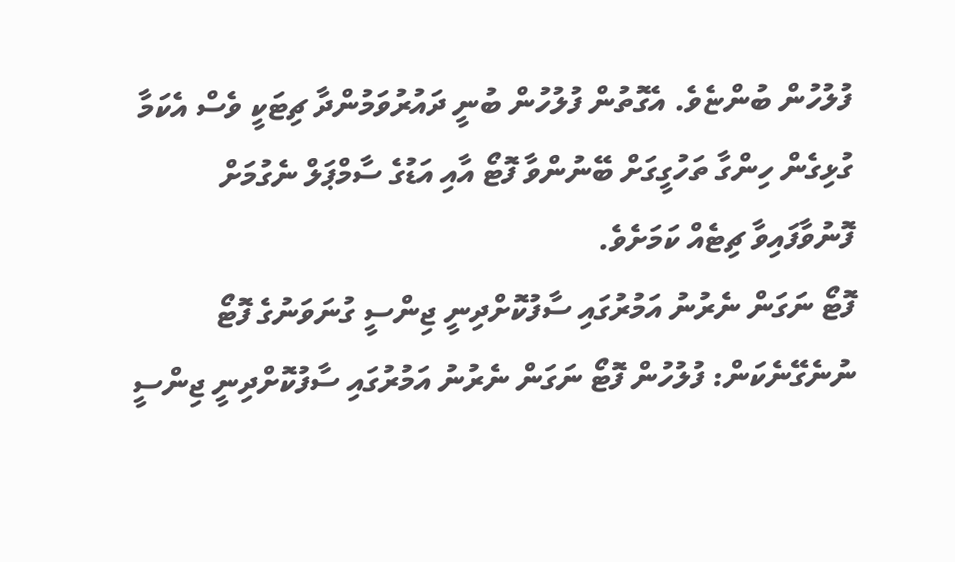ފުލުހުން ބުންޏެވެ. އެގޮތުން ފުލުހުން ބުނީ ދައުރުވަމުންދާ ޗިޓަކީ ވެސް އެކަމާ ގުޅިގެން ހިންގާ ތަހުގީގަށް ބޭނުންވާ ފޮޓޯ އާއި އަޑުގެ ސާމްޕަލް ނެގުމަށް ފޮނުވާފައިވާ ޗިޓެއް ކަމަށެވެ.
ފޮޓޯ ނަގަން ނެރުނު އަމުރުގައި ސާފުކޮށްދިނީ ޖިންސީ ގުނަވަނުގެ ފޮޓޯ ނުނެގޭނެކަން: ފުލުހުން ފޮޓޯ ނަގަން ނެރުނު އަމުރުގައި ސާފުކޮށްދިނީ ޖިންސީ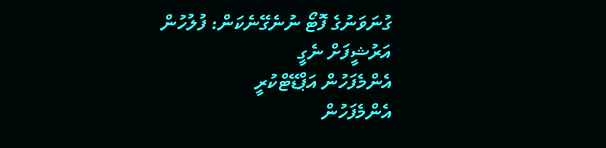ގުނަވަނުގެ ފޮޓޯ ނުނެގޭނެކަން: ފުލުހުން
އަރުޝީފަށް ނެގީ
އެންމެފަހުން އަޕްޑޭޓްކުރީ
އެންމެފަހުން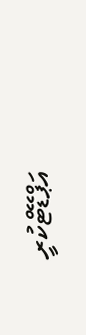އަޕްޑޭޓްކުރީ